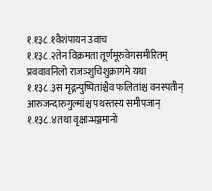१.१३८.१वैशंपायन उवाच
१.१३८.२तेन विक्रमता तूर्णमूरुवेगसमीरितम्
प्रववावनिलो राजञ्शुचिशुक्रागमे यथा
१.१३८.३स मृद्नन्पुष्पितांश्चैव फलितांश्च वनस्पतीन्
आरुजन्दारुगुल्मांश्च पथस्तस्य समीपजान्
१.१३८.४तथा वृक्षान्भञ्जमानो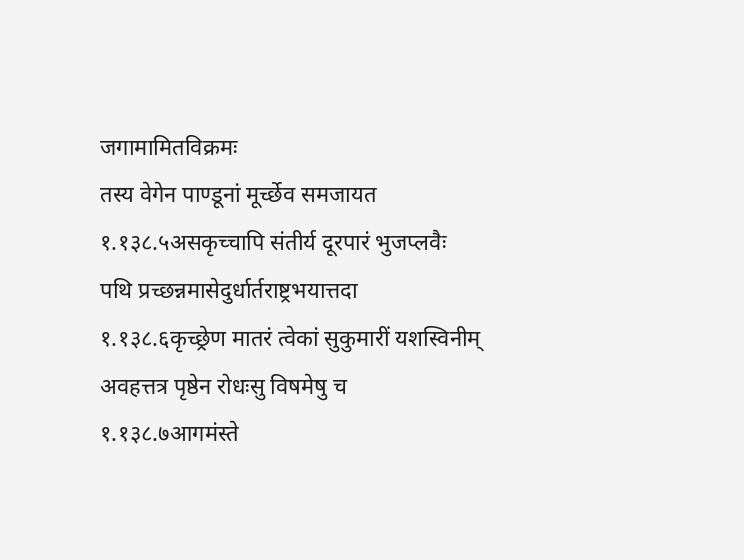जगामामितविक्रमः
तस्य वेगेन पाण्डूनां मूर्च्छेव समजायत
१.१३८.५असकृच्चापि संतीर्य दूरपारं भुजप्लवैः
पथि प्रच्छन्नमासेदुर्धार्तराष्ट्रभयात्तदा
१.१३८.६कृच्छ्रेण मातरं त्वेकां सुकुमारीं यशस्विनीम्
अवहत्तत्र पृष्ठेन रोधःसु विषमेषु च
१.१३८.७आगमंस्ते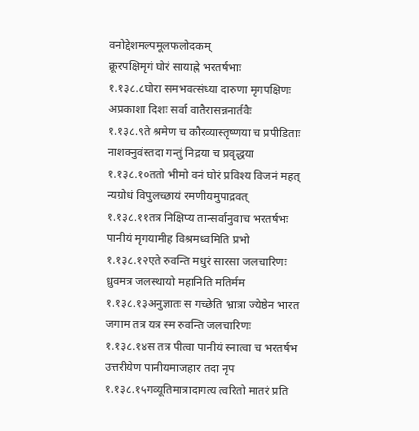वनोद्देशमल्पमूलफलोदकम्
क्रूरपक्षिमृगं घोरं सायाह्ने भरतर्षभाः
१.१३८.८घोरा समभवत्संध्या दारुणा मृगपक्षिणः
अप्रकाशा दिशः सर्वा वातैरासन्ननार्तवैः
१.१३८.९ते श्रमेण च कौरव्यास्तृष्णया च प्रपीडिताः
नाशक्नुवंस्तदा गन्तुं निद्रया च प्रवृद्धया
१.१३८.१०ततो भीमो वनं घोरं प्रविश्य विजनं महत्
न्यग्रोधं विपुलच्छायं रमणीयमुपाद्रवत्
१.१३८.११तत्र निक्षिप्य तान्सर्वानुवाच भरतर्षभः
पानीयं मृगयामीह विश्रमध्वमिति प्रभो
१.१३८.१२एते रुवन्ति मधुरं सारसा जलचारिणः
ध्रुवमत्र जलस्थायो महानिति मतिर्मम
१.१३८.१३अनुज्ञातः स गच्छेति भ्रात्रा ज्येष्ठेन भारत
जगाम तत्र यत्र स्म रुवन्ति जलचारिणः
१.१३८.१४स तत्र पीत्वा पानीयं स्नात्वा च भरतर्षभ
उत्तरीयेण पानीयमाजहार तदा नृप
१.१३८.१५गव्यूतिमात्रादागत्य त्वरितो मातरं प्रति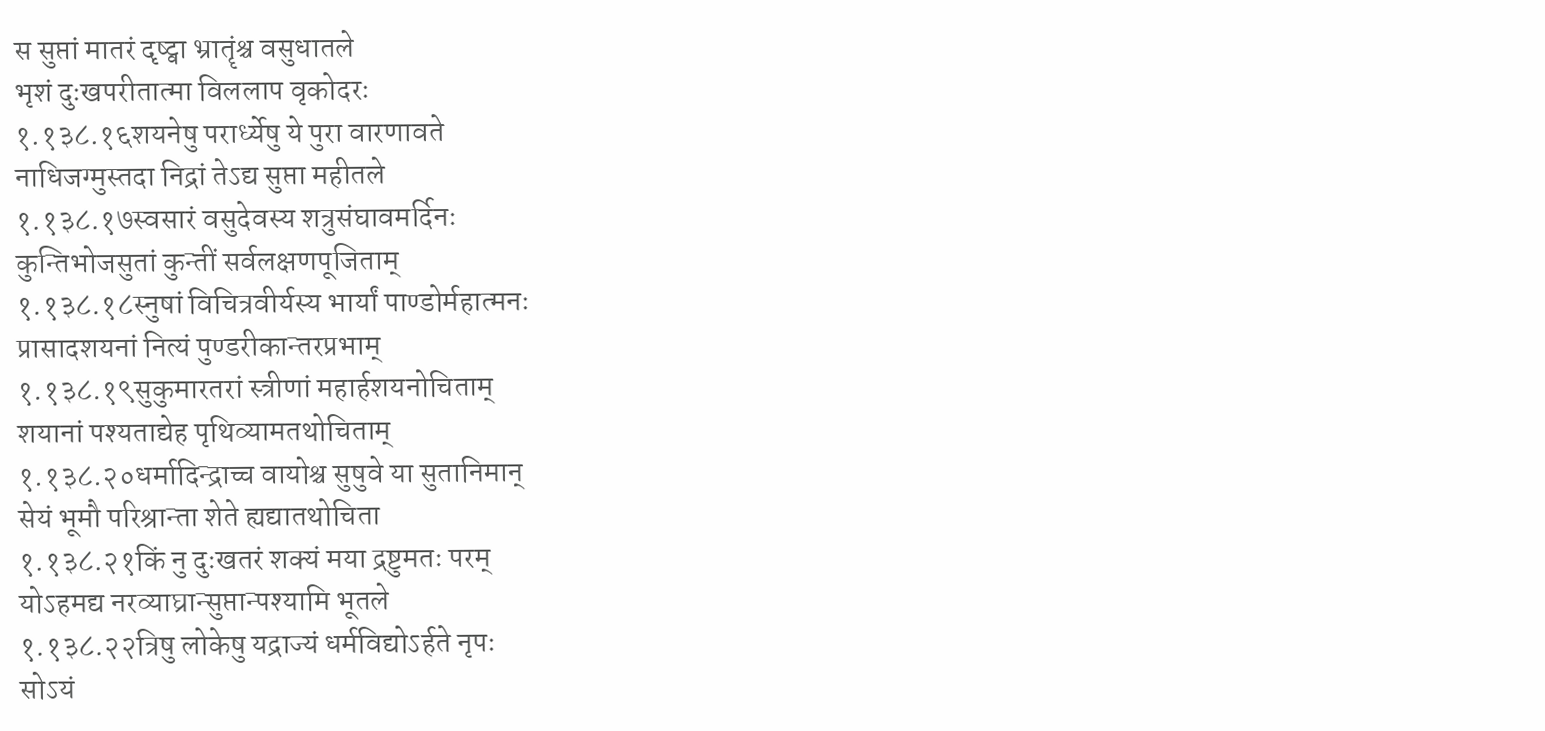स सुप्तां मातरं दृष्ट्वा भ्रातॄंश्च वसुधातले
भृशं दुःखपरीतात्मा विललाप वृकोदरः
१.१३८.१६शयनेषु परार्ध्येषु ये पुरा वारणावते
नाधिजग्मुस्तदा निद्रां तेऽद्य सुप्ता महीतले
१.१३८.१७स्वसारं वसुदेवस्य शत्रुसंघावमर्दिनः
कुन्तिभोजसुतां कुन्तीं सर्वलक्षणपूजिताम्
१.१३८.१८स्नुषां विचित्रवीर्यस्य भार्यां पाण्डोर्महात्मनः
प्रासादशयनां नित्यं पुण्डरीकान्तरप्रभाम्
१.१३८.१९सुकुमारतरां स्त्रीणां महार्हशयनोचिताम्
शयानां पश्यताद्येह पृथिव्यामतथोचिताम्
१.१३८.२०धर्मादिन्द्राच्च वायोश्च सुषुवे या सुतानिमान्
सेयं भूमौ परिश्रान्ता शेते ह्यद्यातथोचिता
१.१३८.२१किं नु दुःखतरं शक्यं मया द्रष्टुमतः परम्
योऽहमद्य नरव्याघ्रान्सुप्तान्पश्यामि भूतले
१.१३८.२२त्रिषु लोकेषु यद्राज्यं धर्मविद्योऽर्हते नृपः
सोऽयं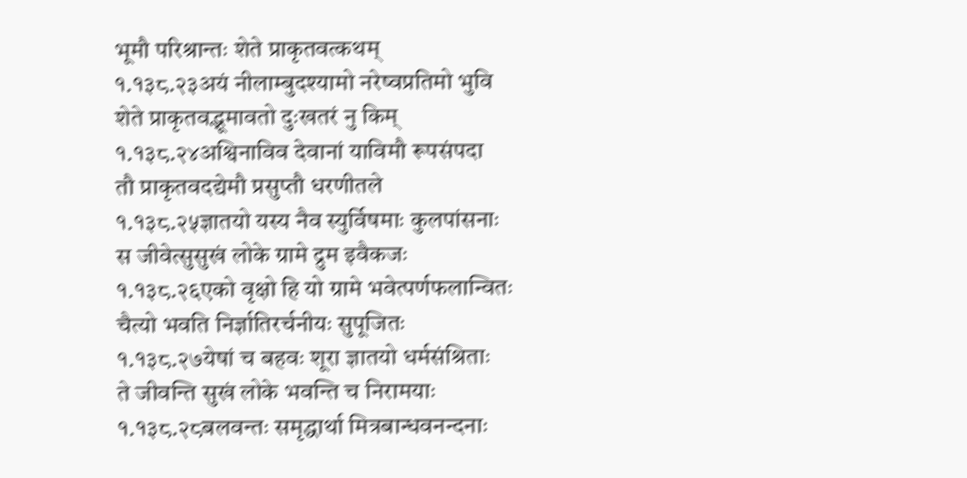भूमौ परिश्रान्तः शेते प्राकृतवत्कथम्
१.१३८.२३अयं नीलाम्बुदश्यामो नरेष्वप्रतिमो भुवि
शेते प्राकृतवद्भूमावतो दुःखतरं नु किम्
१.१३८.२४अश्विनाविव देवानां याविमौ रूपसंपदा
तौ प्राकृतवदद्येमौ प्रसुप्तौ धरणीतले
१.१३८.२५ज्ञातयो यस्य नैव स्युर्विषमाः कुलपांसनाः
स जीवेत्सुसुखं लोके ग्रामे द्रुम इवैकजः
१.१३८.२६एको वृक्षो हि यो ग्रामे भवेत्पर्णफलान्वितः
चैत्यो भवति निर्ज्ञातिरर्चनीयः सुपूजितः
१.१३८.२७येषां च बहवः शूरा ज्ञातयो धर्मसंश्रिताः
ते जीवन्ति सुखं लोके भवन्ति च निरामयाः
१.१३८.२८बलवन्तः समृद्धार्था मित्रबान्धवनन्दनाः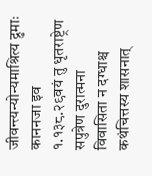जीवन्त्यन्योन्यमाश्रित्य द्रुमाः काननजा इव
१.१३८.२९वयं तु धृतराष्ट्रेण सपुत्रेण दुरात्मना
विवासिता न दग्धाश्च कथंचित्तस्य शासनात्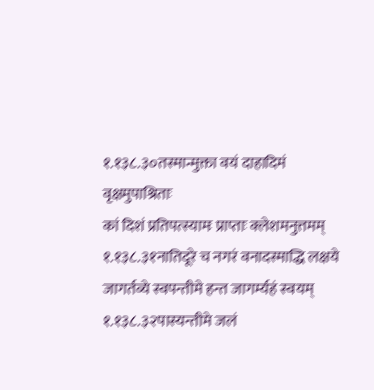१.१३८.३०तस्मान्मुक्ता वयं दाहादिमं वृक्षमुपाश्रिताः
कां दिशं प्रतिपत्स्यामः प्राप्ताः क्लेशमनुत्तमम्
१.१३८.३१नातिदूरे च नगरं वनादस्माद्धि लक्षये
जागर्तव्ये स्वपन्तीमे हन्त जागर्म्यहं स्वयम्
१.१३८.३२पास्यन्तीमे जलं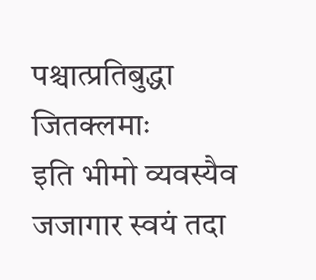पश्चात्प्रतिबुद्धा जितक्लमाः
इति भीमो व्यवस्यैव जजागार स्वयं तदा